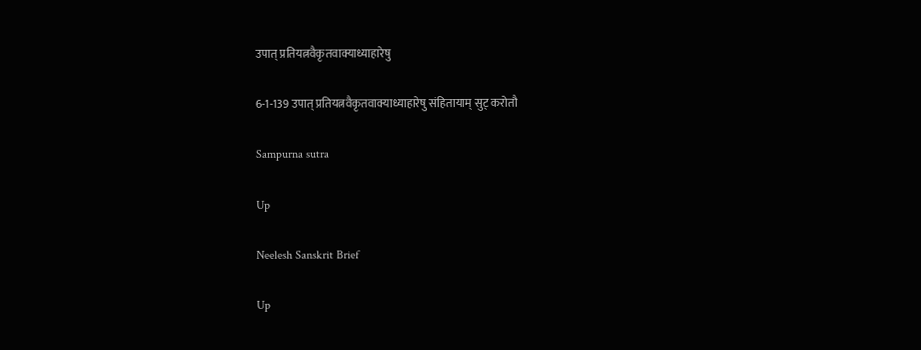उपात् प्रतियत्नवैकृतवाक्याध्याहारेषु

6-1-139 उपात् प्रतियत्नवैकृतवाक्याध्याहारेषु संहितायाम् सुट् करोतौ

Sampurna sutra

Up

Neelesh Sanskrit Brief

Up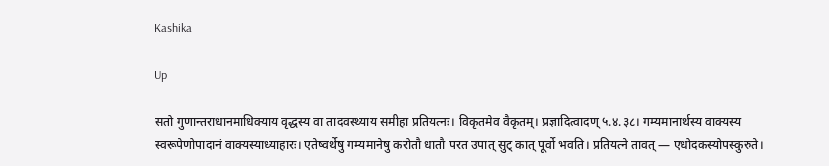Kashika

Up

सतो गुणान्तराधानमाधिक्याय वृद्धस्य वा तादवस्थ्याय समीहा प्रतियत्नः। विकृतमेव वैकृतम्। प्रज्ञादित्वादण् ५.४.३८। गम्यमानार्थस्य वाक्यस्य स्वरूपेणोपादानं वाक्यस्याध्याहारः। एतेष्वर्थेषु गम्यमानेषु करोतौ धातौ परत उपात् सुट् कात् पूर्वो भवति। प्रतियत्ने तावत् — एधोदकस्योपस्कुरुते।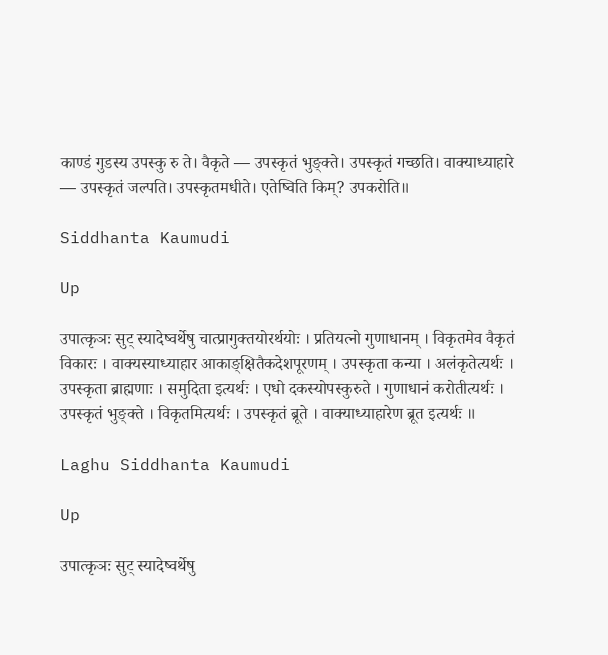काण्डं गुडस्य उपस्कु रु ते। वैकृते — उपस्कृतं भुङ्क्ते। उपस्कृतं गच्छति। वाक्याध्याहारे — उपस्कृतं जल्पति। उपस्कृतमधीते। एतेष्विति किम्? उपकरोति॥

Siddhanta Kaumudi

Up

उपात्कृञः सुट् स्यादेष्वर्थेषु चात्प्रागुक्तयोरर्थयोः । प्रतियत्नो गुणाधानम् । विकृतमेव वैकृतं विकारः । वाक्यस्याध्याहार आकाङ्क्षितैकदेशपूरणम् । उपस्कृता कन्या । अलंकृतेत्यर्थः । उपस्कृता ब्राह्मणाः । समुदिता इत्यर्थः । एधो दकस्योपस्कुरुते । गुणाधानं करोतीत्यर्थः । उपस्कृतं भुङ्क्ते । विकृतमित्यर्थः । उपस्कृतं ब्रूते । वाक्याध्याहारेण ब्रूत इत्यर्थः ॥

Laghu Siddhanta Kaumudi

Up

उपात्कृञः सुट् स्यादेष्वर्थेषु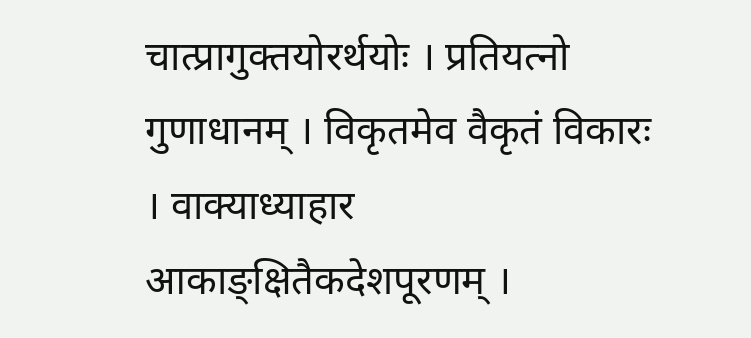चात्प्रागुक्तयोरर्थयोः । प्रतियत्नो गुणाधानम् । विकृतमेव वैकृतं विकारः । वाक्याध्याहार आकाङ्क्षितैकदेशपूरणम् ।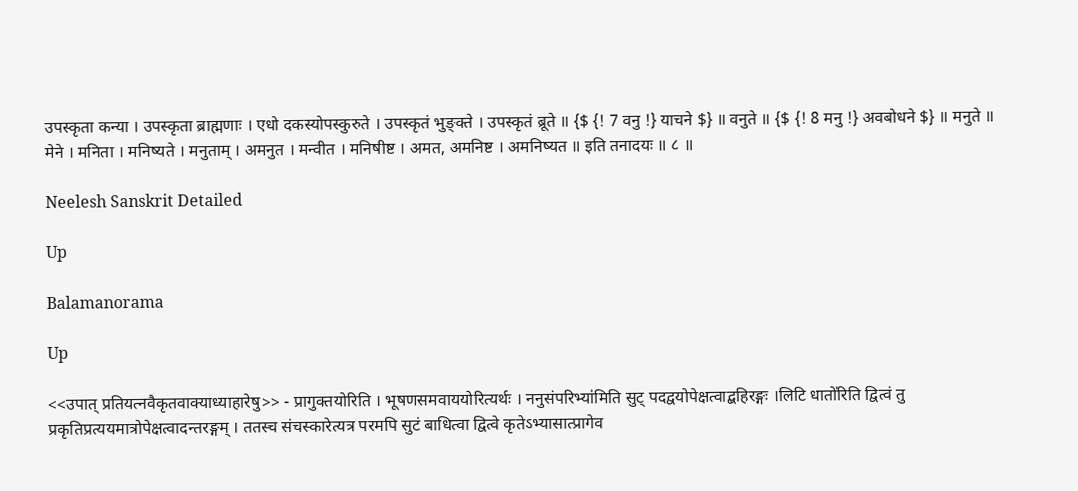उपस्कृता कन्या । उपस्कृता ब्राह्मणाः । एधो दकस्योपस्कुरुते । उपस्कृतं भुङ्क्ते । उपस्कृतं ब्रूते ॥ {$ {! 7 वनु !} याचने $} ॥ वनुते ॥ {$ {! 8 मनु !} अवबोधने $} ॥ मनुते ॥ मेने । मनिता । मनिष्यते । मनुताम् । अमनुत । मन्वीत । मनिषीष्ट । अमत, अमनिष्ट । अमनिष्यत ॥ इति तनादयः ॥ ८ ॥

Neelesh Sanskrit Detailed

Up

Balamanorama

Up

<<उपात् प्रतियत्नवैकृतवाक्याध्याहारेषु>> - प्रागुक्तयोरिति । भूषणसमवाययोरित्यर्थः । ननुसंपरिभ्या॑मिति सुट् पदद्वयोपेक्षत्वाद्बहिरङ्गः ।लिटि धातो॑रिति द्वित्वं तु प्रकृतिप्रत्ययमात्रोपेक्षत्वादन्तरङ्गम् । ततस्च संचस्कारेत्यत्र परमपि सुटं बाधित्वा द्वित्वे कृतेऽभ्यासात्प्रागेव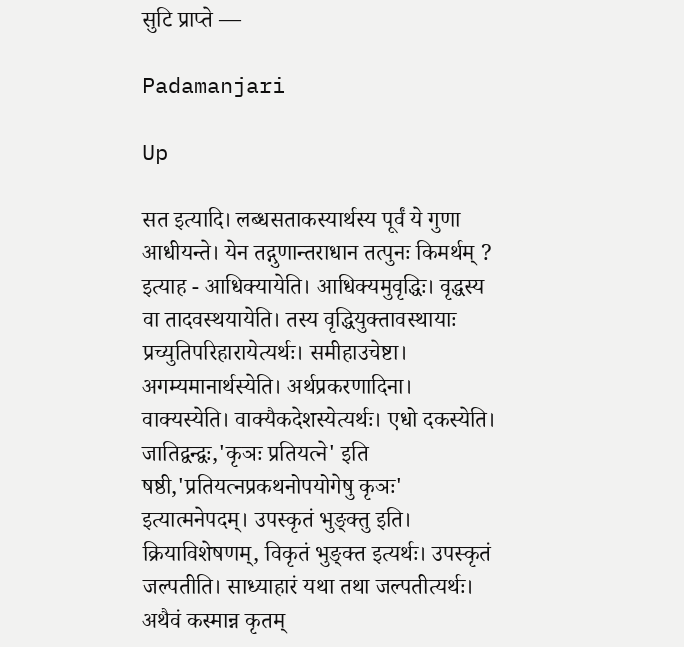सुटि प्राप्ते —

Padamanjari

Up

सत इत्यादि। लब्धसताकस्यार्थस्य पूर्वं ये गुणा आधीयन्ते। येन तद्गुणान्तराधान तत्पुनः किमर्थम् ? इत्याह - आधिक्यायेति। आधिक्यमुवृद्धिः। वृद्धस्य वा तादवस्थयायेति। तस्य वृद्धियुक्तावस्थायाः प्रच्युतिपरिहारायेत्यर्थः। समीहाउचेष्टा। अगम्यमानार्थस्येति। अर्थप्रकरणादिना। वाक्यस्येति। वाक्यैकदेशस्येत्यर्थः। एधो दकस्येति। जातिद्वन्द्वः,'कृञः प्रतियत्ने' इति षष्ठी,'प्रतियत्नप्रकथनोपयोगेषु कृञः' इत्यात्मनेपदम्। उपस्कृतं भुङ्क्तु इति। क्रियाविशेषणम्, विकृतं भुङ्क्त इत्यर्थः। उपस्कृतं जल्पतीति। साध्याहारं यथा तथा जल्पतीत्यर्थः। अथैवं कस्मान्न कृतम्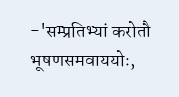-'सम्प्रतिभ्यां करोतौ भूषणसमवाययोः,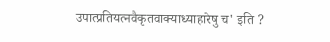उपात्प्रतियत्नवैकृतवाक्याध्याहारेषु च' इति ?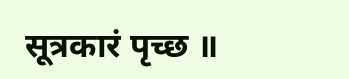सूत्रकारं पृच्छ ॥